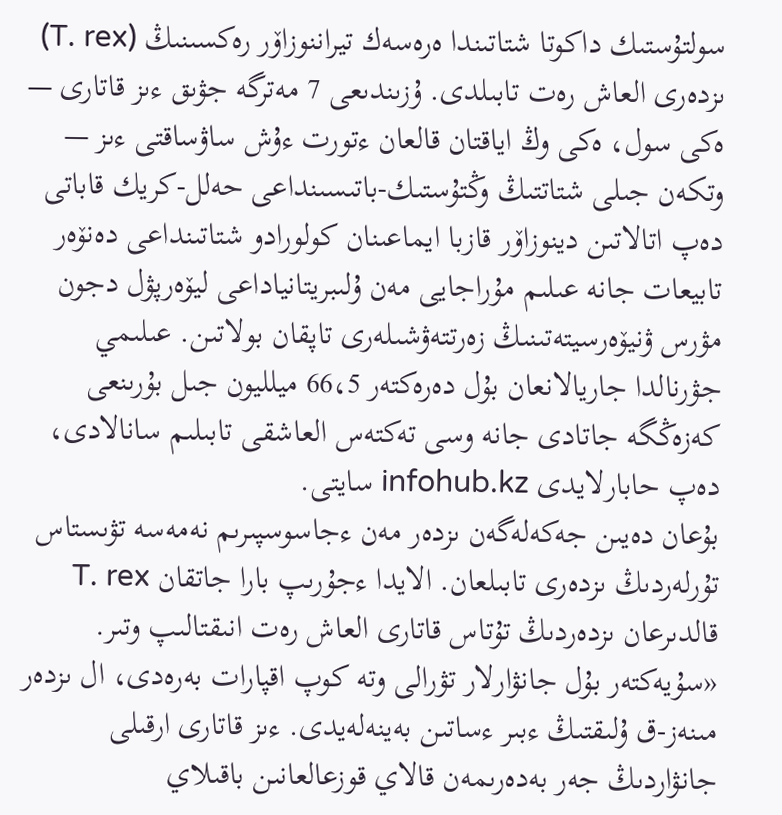سولتۇستىك داكوتا شتاتىندا ەرەسەك تيراننوزاۆر رەكسىنىڭ (T. rex) ىزدەرى العاش رەت تابىلدى. ۇزىندىعى 7 مەترگە جۋىق ءىز قاتارى — ەكى سول، ەكى وڭ اياقتان قالعان ءتورت ءۇش ساۋساقتى ءىز — وتكەن جىلى شتاتتىڭ وڭتۇستىك-باتىسىنداعى حەلل-كريك قاباتى دەپ اتالاتىن دينوزاۆر قازبا ايماعىنان كولورادو شتاتىنداعى دەنۆەر تابيعات جانە عىلىم مۇراجايى مەن ۇلىبريتانياداعى ليۆەرپۋل دجون مۋرس ۋنيۆەرسيتەتىنىڭ زەرتتەۋشىلەرى تاپقان بولاتىن. عىلىمي جۋرنالدا جاريالانعان بۇل دەرەكتەر 66،5 ميلليون جىل بۇرىنعى كەزەڭگە جاتادى جانە وسى تەكتەس العاشقى تابىلىم سانالادى، دەپ حابارلايدى infohub.kz سايتى.
بۇعان دەيىن جەكەلەگەن ىزدەر مەن ءجاسوسپىرىم نەمەسە تۋىستاس تۇرلەردىڭ ىزدەرى تابىلعان. الايدا ءجۇرىپ بارا جاتقان T. rex قالدىرعان ىزدەردىڭ تۇتاس قاتارى العاش رەت انىقتالىپ وتىر.
«سۇيەكتەر بۇل جانۋارلار تۋرالى وتە كوپ اقپارات بەرەدى، ال ىزدەر مىنەز-ق ۇلىقتىڭ ءبىر ءساتىن بەينەلەيدى. ءىز قاتارى ارقىلى جانۋاردىڭ جەر بەدەرىمەن قالاي قوزعالعانىن باقىلاي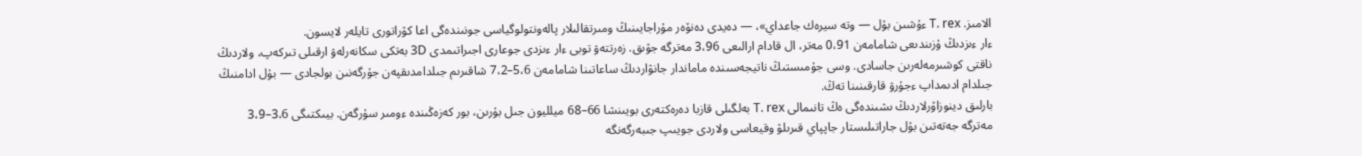الامىز. T. rex ءۇشىن بۇل — وتە سيرەك جاعداي»، — دەيدى دەنۆەر مۇراجايىنىڭ ومىرتقالىلار پالەونتولوگياسى جونىندەگى اعا كۋراتورى تايلەر لايسون.
ءار ءىزدىڭ ۇزىندىعى شامامەن 0،91 مەتر، ال قادام ارالىعى 3،96 مەترگە جۋىق. زەرتتەۋ توبى ءار ءىزدى جوعارى اجىراتىمدى 3D بەتكى سكانەرلەۋ ارقىلى تىركەپ، ولاردىڭ ناقتى كوشىرمەلەرىن جاسادى. وسى جۇمىستىڭ ناتيجەسىندە ماماندار جانۋاردىڭ ساعاتىنا شامامەن 5،6–7،2 شاقىرىم جىلدامدىقپەن جۇرگەنىن بولجادى — بۇل ادامنىڭ جىلدام ادىمداپ ءجۇرۋ قارقىنىنا تەڭ.
بارلىق دينوزاۆرلاردىڭ ىشىندەگى ەڭ تانىمالى T. rex بەلگىلى قازبا دەرەكتەرى بويىنشا 66–68 ميلليون جىل بۇرىن، بور كەزەڭىندە ءومىر سۇرگەن. بيىكتىگى 3،6–3،9 مەترگە جەتەتىن بۇل جاراتىلىستار جاپپاي قىرىلۋ وقيعاسى ولاردى جويىپ جىبەرگەنگە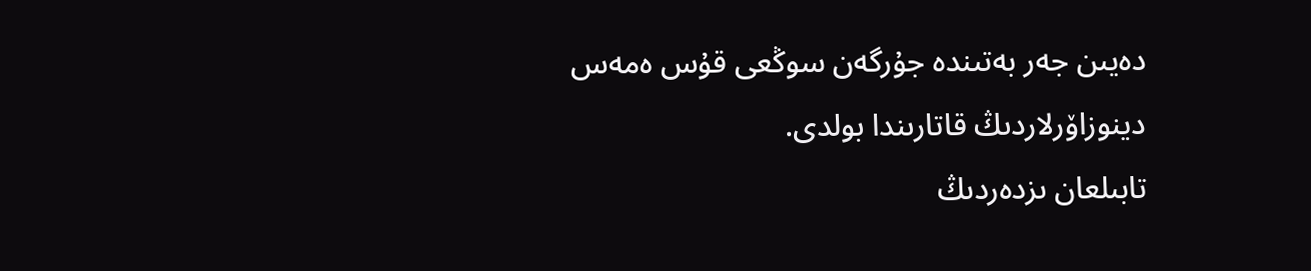دەيىن جەر بەتىندە جۇرگەن سوڭعى قۇس ەمەس دينوزاۆرلاردىڭ قاتارىندا بولدى.
تابىلعان ىزدەردىڭ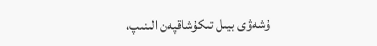ۇشەۋى بيىل تىكۇشاقپەن الىنىپ،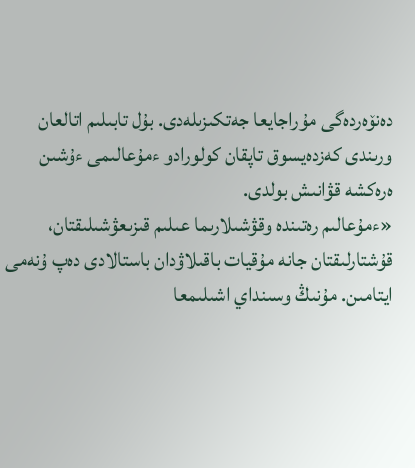دەنۆەردەگى مۇراجايعا جەتكىزىلەدى. بۇل تابىلىم اتالعان ورىندى كەزدەيسوق تاپقان كولورادو ءمۇعالىمى ءۇشىن ەرەكشە قۋانىش بولدى.
«ءمۇعالىم رەتىندە وقۋشىلارىما عىلىم قىزىعۋشىلىقتان، قۇشتارلىقتان جانە مۇقيات باقىلاۋدان باستالادى دەپ ۇنەمى ايتامىن. مۇنىڭ وسىنداي اشىلىمعا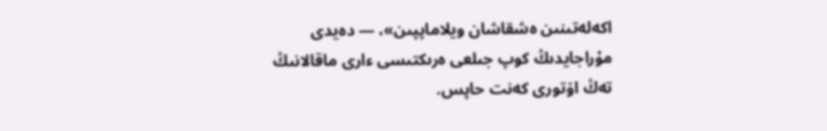اكەلەتىنىن ەشقاشان ويلاماپپىن»، — دەيدى مۇراجايدىڭ كوپ جىلعى ەرىكتىسى ءارى ماقالانىڭ تەڭ اۆتورى كەنت حاپس.